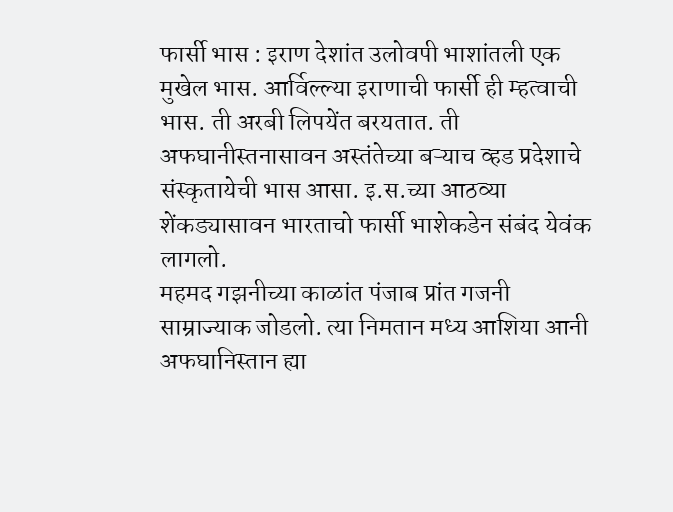फार्सी भास : इराण देशांत उलोवपी भाशांतली एक मुखेल भास. आर्विल्ल्या इराणाची फार्सी ही म्हत्वाची भास. ती अरबी लिपयेंत बरयतात. ती अफघानीस्तनासावन अस्तंतेच्या बऱ्याच व्हड प्रदेशाचे संस्कृतायेची भास आसा. इ.स.च्या आठव्या शेंकड्यासावन भारताचो फार्सी भाशेकडेन संबंद येवंक लागलो.
महमद गझनीच्या काळांत पंजाब प्रांत गजनी साम्राज्याक जोडलो. त्या निमतान मध्य आशिया आनी अफघानिस्तान ह्या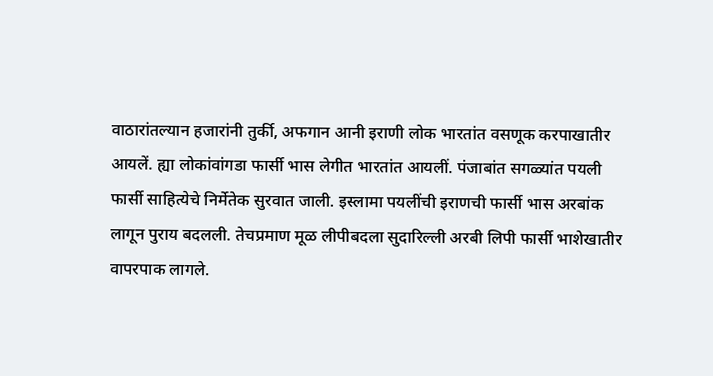वाठारांतल्यान हजारांनी तुर्की, अफगान आनी इराणी लोक भारतांत वसणूक करपाखातीर आयलें. ह्या लोकांवांगडा फार्सी भास लेगीत भारतांत आयलीं. पंजाबांत सगळ्यांत पयली फार्सी साहित्येचे निर्मेतेक सुरवात जाली. इस्लामा पयलींची इराणची फार्सी भास अरबांक लागून पुराय बदलली. तेचप्रमाण मूळ लीपीबदला सुदारिल्ली अरबी लिपी फार्सी भाशेखातीर वापरपाक लागले.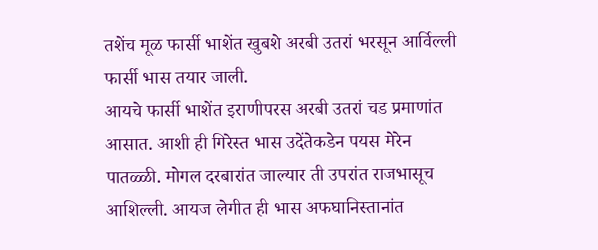तशेंच मूळ फार्सी भाशेंत खुबशे अरबी उतरां भरसून आर्विल्ली फार्सी भास तयार जाली.
आयचे फार्सी भाशेंत इराणीपरस अरबी उतरां चड प्रमाणांत आसात. आशी ही गिरेस्त भास उदेंतेकडेन पयस मेरेन पातळ्ळी. मोगल दरबारांत जाल्यार ती उपरांत राजभासूच आशिल्ली. आयज लेगीत ही भास अफघानिस्तानांत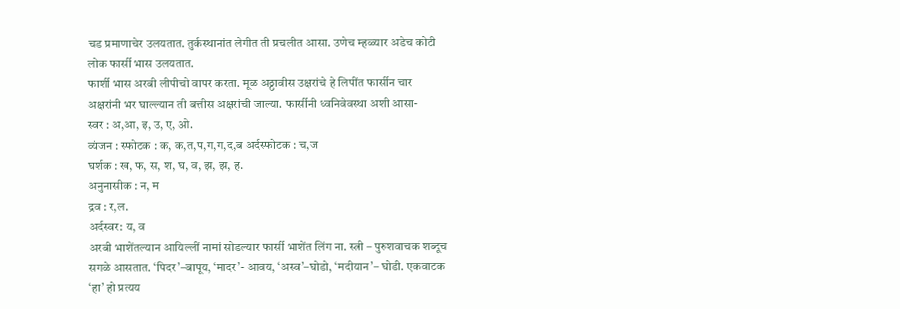चड प्रमाणाचेर उलयतात. तुर्कस्थानांत लेगीत ती प्रचलीत आसा. उणेच म्हळ्यार अडेच कोटी लोक फार्सी भास उलयतात.
फार्शी भास अरबी लीपीचो वापर करता. मूळ अठ्ठावीस उक्षरांचे हे लिपींत फार्सीन चार अक्षरांनी भर घाल्ल्यान ती बत्तीस अक्षरांची जाल्या. फार्सीनी ध्वनिवेवस्था अशी आसा-
स्वर : अ,आ, इ, उ, ए, ओ.
व्यंजन : स्फोटक : क, क,त,प,ग,ग,द,ब अर्दस्फोटक : च,ज
घर्शक : ख, फ, स, श, घ, व, झ, झ, ह.
अनुनासीक : न, म
द्रव : र,ल.
अर्दस्वर: य, व
अरबी भाशेंतल्यान आयिल्लीं नामां सोडल्यार फार्सी भाशेंत लिंग ना. स्त्री – पुरुशवाचक शब्दूच सगळे आसतात. ‘पिदर’–बापूय, ‘मादर’- आवय, ‘अस्व’–घोडो, ‘मदीयान’– घोडी. एकवाटक ‘हा’ हो प्रत्यय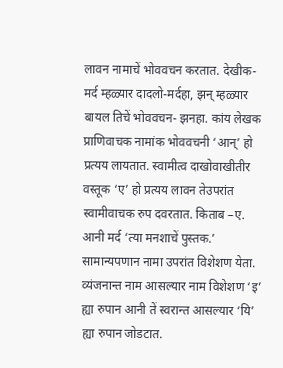लावन नामाचें भोववचन करतात. देखीक- मर्द म्हळ्यार दादलो-मर्दहा, झन् म्हळ्यार बायल तिचें भोववचन- झनहा. कांय लेखक प्राणिवाचक नामांक भोववचनी ‘आन्’ हो प्रत्यय लायतात. स्वामीत्व दाखोवाखीतीर वस्तूक ‘ए’ हो प्रत्यय लावन तेउपरांत स्वामीवाचक रुप दवरतात. किताब –ए. आनी मर्द ‘त्या मनशाचें पुस्तक.’ सामान्यपणान नामा उपरांत विशेशण येता. व्यंजनान्त नाम आसल्यार नाम विशेशण ‘इ’ ह्या रुपान आनी तें स्वरान्त आसल्यार ‘यि’ ह्या रुपान जोडटात.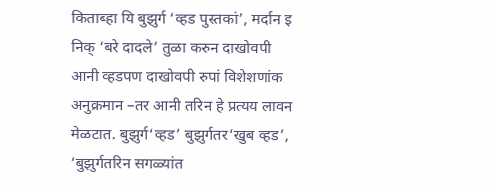किताब्हा यि बुझुर्ग ‘व्हड पुस्तकां’, मर्दान इ निक् ‘बरे दादले’ तुळा करुन दाखोवपी आनी व्हडपण दाखोवपी रुपां विशेशणांक अनुक्रमान –तर आनी तरिन हे प्रत्यय लावन मेळटात. बुझुर्ग‘व्हड’ बुझुर्गतर‘खुब व्हड’, ‘बुझुर्गतरिन सगळ्यांत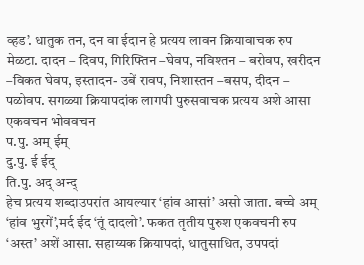व्हड’. धातुक तन, दन वा ईदान हे प्रत्यय लावन क्रियावाचक रुप मेळटा. दादन – दिवप, गिरिफ्तिन –घेवप, नविश्तन – बरोवप, खरीदन –विकत घेवप, इस्तादन- उबें रावप, निशास्तन –बसप, दीदन – पळोवप. सगळ्या क्रियापदांक लागपी पुरुसवाचक प्रत्यय अशे आसा
एकवचन भोववचन
प.पु. अम् ईम्
दु.पु. ई ईद्
ति.पु. अद् अन्द्
हेच प्रत्यय शब्दाउपरांत आयल्यार ‘हांव आसां’ असो जाता. बच्चे अम् ‘हांव भुरगें’,मर्द ईद ‘तूं दादलो’. फकत तृतीय पुरुश एकवचनी रुप ‘अस्त’ अशें आसा. सहाय्यक क्रियापदां, धातुसाधित, उपपदां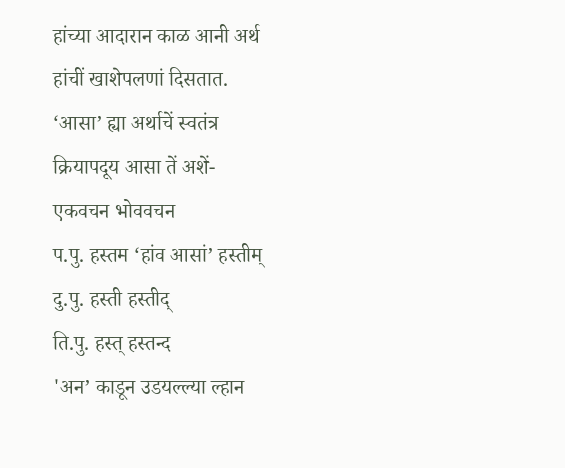हांच्या आदारान काळ आनी अर्थ हांचीं खाशेपलणां दिसतात. ‘आसा’ ह्या अर्थाचें स्वतंत्र क्रियापदूय आसा तें अशें-
एकवचन भोववचन
प.पु. हस्तम ‘हांव आसां’ हस्तीम्
दु.पु. हस्ती हस्तीद्
ति.पु. हस्त् हस्तन्द
'अन’ काडून उडयल्ल्या ल्हान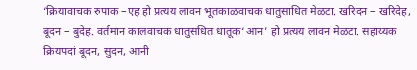‘क्रियावाचक रुपाक –एह हो प्रत्यय लावन भूतकाळवाचक धातुसाधित मेळटा. खरिदन – खरिदेह, बूदन – बुदेह. वर्तमान कालवाचक धातुसधित धातूक‘आन’ हो प्रत्यय लावन मेळटा. सहाय्यक क्रियपदां बूदन, सुदन, आनी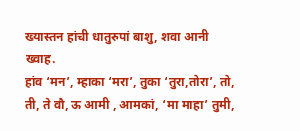ख्यास्तन हांची धातुरुपां बाशु, शवा आनी ख्वाह.
हांव ‘मन’, म्हाका ‘मरा’, तुका ‘तुरा,तोरा’, तो, ती, ते वौ, ऊ आमी , आमकां, ‘मा माहा’ तुमी,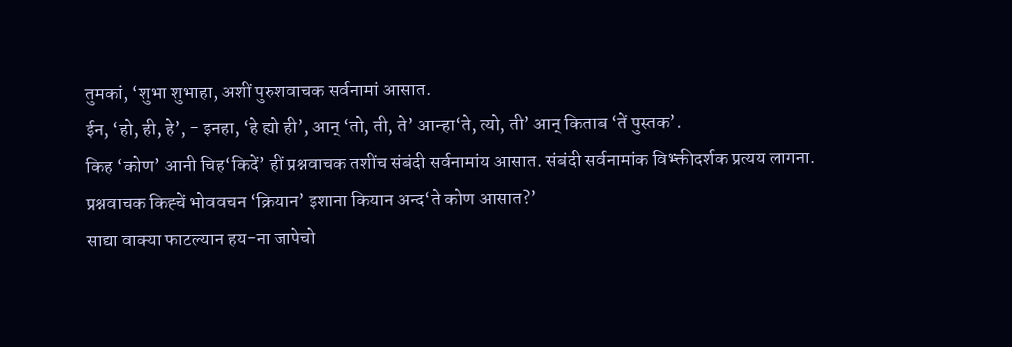तुमकां, ‘शुभा शुभाहा, अशीं पुरुशवाचक सर्वनामां आसात.
ईन, ‘हो, ही, हे’, - इनहा, ‘हे ह्यो ही’, आन् ‘तो, ती, ते’ आन्हा‘ते, त्यो, ती’ आन् किताब ‘तें पुस्तक’.
किह ‘कोण’ आनी चिह‘किदें’ हीं प्रश्नवाचक तशींच संबंदी सर्वनामांय आसात. संबंदी सर्वनामांक विभ्क्तीदर्शक प्रत्यय लागना. प्रश्नवाचक किह्चें भोववचन ‘क्रियान’ इशाना कियान अन्द‘ते कोण आसात?’
साद्या वाक्या फाटल्यान हय-ना जापेचो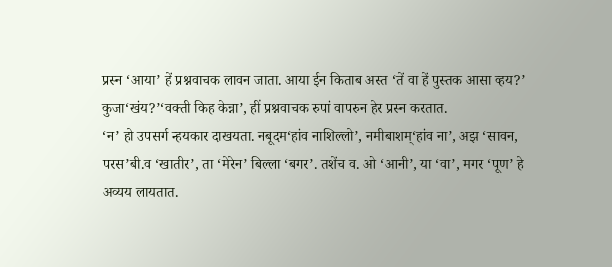प्रस्न ‘आया’ हें प्रश्नवाचक लावन जाता. आया ईन किताब अस्त ‘तें वा हें पुस्तक आसा व्हय?’ कुजा‘खंय?’‘वक्ती किह केन्ना’, हीं प्रश्नवाचक रुपां वापरुन हेर प्रस्न करतात.
‘न’ हो उपसर्ग न्हयकार दाखयता. नबूदम‘हांव नाशिल्लो’, नमीबाशम्‘हांव ना’, अझ ‘सावन, परस’बी.व ‘खातीर’, ता ‘मेरेन’ बिल्ला ‘बगर’. तशेंच व. ओ ‘आनी’, या ‘वा’, मगर ‘पूण’ हे अव्यय लायतात.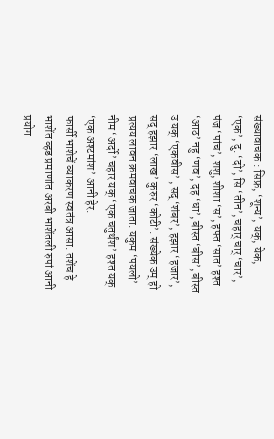संख्यावाचक : सिफ्र, ‘शून्य’, यक्, येक, ‘एक’, दु. ‘दो’, सि ‘तीन’, चहार् चार् ‘चार’, पंज ‘पांच’, शशु, शीशा ‘स’, हफ्त ‘सात’ हश्त ‘आठ’ नहु ‘णव’, दह ‘धा’, बीस्त ‘बीस’, बीस्त उ यक् ‘एकवीस’ , सद् ‘शंबर’, हझार ‘हजार’, सद् हझार ‘लाख’ कुरुर ‘कोटी’. संख्येक उम् हो प्रत्यय लावन क्रमवाचक जाता. यकुम ‘पयलो’ नीम ‘अर्दो’ चहार यक् ‘एक चतुर्थंश’ हश्त यक् ‘एक अश्टमांश’ आनी हेर.
फार्सी भाशेचें व्याकरण स्वतंत्र आसा. तशेंच हे भाशेंत व्हड प्रमाणांत अरबी भाशेंतली रुपां आनी प्रयोग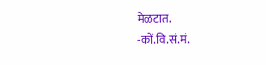मेळटात.
-कों.वि.सं.मं.